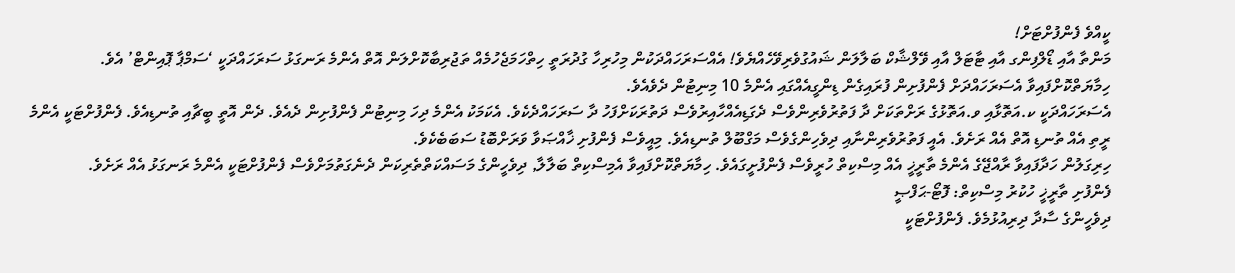ކީއްވެ ފެންފުށްޓަށް!
މަންތާ އާއި ޑޯލްފިންގ އާއި ޓާޓަލް އާއި ވޭލްޝާކް ބަލާލަން ޝައުގުވެރިވޭހެއްޔެވެ! އެއްސަރަހައްދަކުން މިހުރިހާ ގުދުރަތީ ހިތްހަމަޖެހުމެއް ތަޖުރިބާކޮށްލަން އޮތް އެންމެ ރަނގަޅު ސަރަހައްދަކީ ‘ސަމްޕާ ޕޮއިންޓް’ އެވެ. ހިމާޔަތްކޮށްފައިވާ އެސަރަހައްދަށް ފެންފުށިން ފުރައިގެން ޑިންގީއެއްގައި އެންމެ 10 މިނިޓުން ދެވެއެވެ.
އެސަރަހައްދަކީ ކ.އަތޮޅާއި ވ.އަތޮޅުގެ ރަށްތަކަށް ދާ ފަތުރުވެރިންވެސް ދެގަޑިއެއްހާއިރުވެސް ދަތުރަކަށްފަހު ދާ ސަރަހައްދެކެވެ. އެކަމަކު އެންމެ ދިހަ މިނިޓުން ފެންފުށިން ދެއެވެ. ދެން އޮތީ ބީޗާއި ތުނޑިއެވެ. ފެންފުށްޓަކީ އެންމެ ރީތި އެއް ތުނޑި އޮތް އެއް ރަށެވެ. އެއީ ފަތުރުވެރިންނާއި ދިވެހިންގެވެސް މަގްބޫލް ތުނޑިއެވެ. މިއީވެސް ފެންފުށި ޚާއްޞަވާ ވަރަށްބޮޑު ސަބަބެކެވެ.
ހިރިގަލުން ހަދާފައިވާ ރާއްޖޭގެ އެންމެ ތާރީޚީ އެއް މިސްކިތް ހުރީވެސް ފެންފުށީގައެވެ. ހިމާޔަތްކޮށްފައިވާ އެމިސްކިތް ބަލާލާ, ދިވެހީންގެ މަސައްކަތްތެރިކަން ދެނެގަތުމަށްވެސް ފެންފުށްޓަކީ އެންމެ ރަނގަޅު އެއް ރަށެވެ.
ފެންފުށި ތާރީޚީ ހުކުރު މިސްކިތް: ފޮޓޯ-ޙަފްޞީ
ދިވެހީންގެ ސާދާ ދިރިއުޅުމެވެ. ފެންފުށްޓަކީ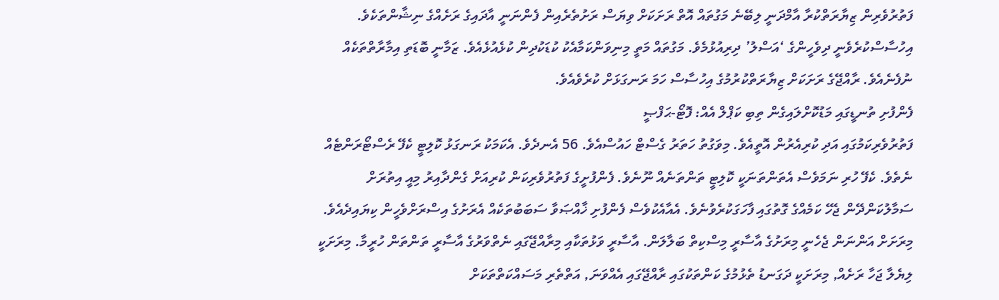ފަތުރުވެރިން ޒިޔާރަތްކުރާ އާމްދަނީ ލިބޭނެ މަގުތައް އޮތް ރަށަކަށް ވިޔަސް ރަށުތެރެއިން ފެންނަނީ އާދައިގެ ރަށެއްގެ ނިޝާންތަކެވެ. އިހުސާސްކުރެވެނީ ދިވެހީންގެ ‘އަސްލު’ ދިރިއުޅުމެވެ. މަގުތައް މަތީ މިނިވަންކަމާއެކު ކުޑަކުދިން ކުޅެއުޅެއެވެ. ޒަމާނީ ބޮޑަތި އިމާރާތްތަކެއް ނުފެނެއެވެ. ރާއްޖޭގެ ރަށަކަށް ޒިޔާރަތްކުރުމުގެ އިހުސާސް ހަމަ ރަނގަޅަށް ކުރެވެއެވެ.
ފެންފުށި ތުނޑީގައި މަޑުކޮށްލައިގެން ތިބި ކަޕްލް އެއް: ފޮޓޯ-ޙަފްޞީ
ފަތުރުވެރިކަމުގައި އަދި ކުރިއެރުން އޮތީއެވެ. މިވަގުތު ހަތަރު ގެސްޓް ހައުސްއެވެ. 56 އެނދެވެ. އެކަމަކު ރަނގަޅު ކޮލިޓީ ކެފޭ ރެސްޓޯރަންޓެއް ނެތެވެ. ކެފޭ ހުރި ނަމަވެސް އެތަންތަނަކީ ކޮލިޓީ ތަންތަނެއް ނޫނެވެ. ފެންފުށީގެ ފަތުރުވެރިކަން ކުރިއަށް ގެންދާއިރު މިއީ އިތުރަށް ސަމާލުކަންދޭން ޖެހޭ ކަމެއްގެ ގޮތުގައި ފާހަގަކުރެވުނެވެ. އެއާއެކުވެސް ފެންފުށި ޚާއްޞަވާ ސަބަބުތަކެއް އެރަށުގެ އިސްރަށްވެހީން ކިޔައިދެއެވެ.
މިރަށަށް އަންނަން ޖެހެނީ މިރަށުގެ އާސާރީ މިސްކިތް ބަލާލަން. އާސާރީ ވަޅުތަކާއި މިރާއްޖޭގައި ނެތްވަރުގެ އާސާރީ ތަންތަން ހުރީމާ. މިރަށަކީ ލިޔެލާ ޖަހާ ރަށެއް, މިރަށަކީ ދަގަނޑު ތެޅުމުގެ ކަންތަކުގައި ރާއްޖޭގައި އެއްވަނަ, އަތްތެރި މަސައްކަތްތަކަށް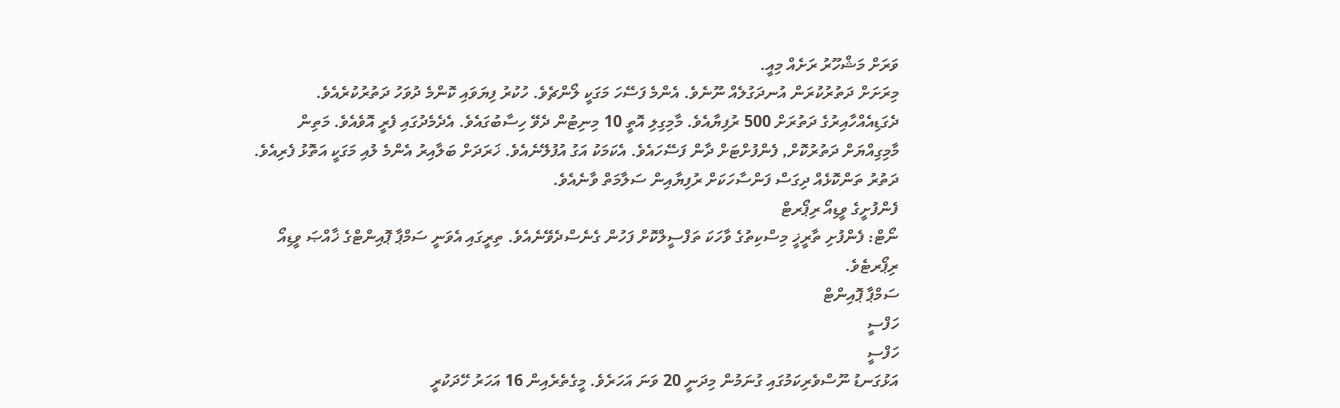ވަރަށް މަޝްހޫރު ރަށެއް މިއީ.
މިރަށަށް ދަތުރުކުރަން އުނދަގުލެއް ނޫނެވެ. އެންމެ ފަސޭހަ މަގަކީ ލޯންޗެވެ. ހުކުރު ފިޔަވައި ކޮންމެ ދުވަހު ދަތުރުކުރެއެވެ. ދެގަޑިއެއްހާއިރުގެ ދަތުރަށް 500 ރުފިޔާއެވެ. މާމިގިލި އޮތީ 10 މިނިޓުން ދެވޭ ހިސާބުގައެވެ. އެދެމެދުގައި ފެރީ އޮވެއެވެ. މަތިން މާމިގިއްޔަށް ދަތުރުކޮށް, ފެންފުށްޓަށް ދާން ފަސޭހައެވެ. އެކަމަކު އަގު އުފުލޭނެއެވެ. ޚަރަދަށް ބަލާއިރު އެންމެ ލުއި މަގަކީ އަތޮޅު ފެރިއެވެ. ދަތުރު ތަންކޮޅެއް ދިގަސް ފަންސާހަކަށް ރުފިޔާއިން ސަލާމަތް ވާނެއެވެ.
ފެންފުށީގެ ވީޑިއޯ ރިޕޯރޓް
ނޯޓް: ފެންފުށި ތާރީޚީ މިސްކިތުގެ ވާހަކަ ތަފްސީލްކޮށް ފަހުން ގެނެސްދެވޭނެއެވެ. ތިރީގައި އެވަނީ ސަމްޕާ ޕޮއިންޓްގެ ޚާއްޞަ ވީޑިއޯ ރިޕޯރޓެވެ.
ސަމްޕާ ޕޮއިންޓް
ހަފްސީ
ހަފްސީ
އަޅުގަނޑު ނޫސްވެރިކަމުގައި ގުނަމުން މިދަނީ 20 ވަނަ އަހަރެވެ. މީގެތެރެއިން 16 އަހަރު ހޭދަކުރީ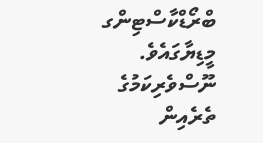ބްރޯޑްކާސްޓިންގ މީޑިޔާގައެވެ. ނޫސްވެރިކަމުގެ ތެރެއިން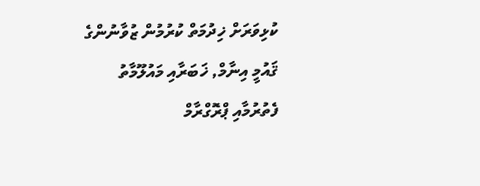ކުޅިވަރަށް ޚިދުމަތް ކުރުމުން ޒުވާނުންގެ ޤައުމީ އިނާމް, ޚަބަރާއި މައުލޫމާތު ފެތުރުމާއި ޕްރޮގްރާމް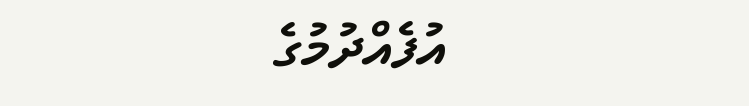އުފެއްދުމުގެ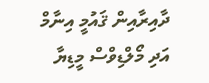ދާއިރާއިން ޤައުމީ އިނާމް އަދި މޯލްޑިވްސް މީޑިޔާ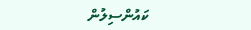ކައުންސިލުން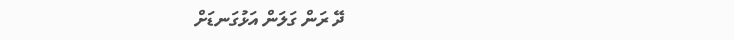ދޭ ރަން ގަލަން އަޅުގަނޑަށް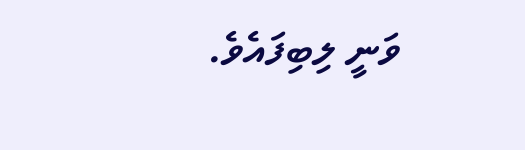ވަނީ ލިބިފައެވެ.